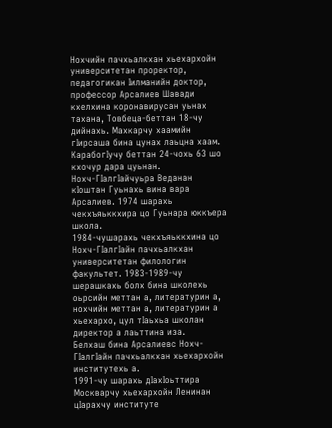Нохчийн пачхьалкхан хьехархойн университетан проректор, педагогикан Iилманийн доктор, профессор Арсалиев Шавади кхелхина коронавирусан уьнах тахана, Товбеца-беттан 18-чу дийнахь. Махкарчу хаамийн гIирсаша бина цунах лаьцна хаам. КарабогIучу беттан 24-чохь 63 шо кхочур дара цуьнан.
Нохч-ГӀалгӀайчуьра Веданан кӀоштан Гуьнахь вина вара Арсалиев. 1974 шарахь чекхъяьккхира цо Гуьнара юккъера школа.
1984-чушарахь чекхъяьккхина цо Нохч-ГӀалгӀайн пачхьалкхан университетан филологин факультет. 1983-1989-чу шерашкахь болх бина школехь оьрсийн меттан а, литературин а, нохчийн меттан а, литературин а хьехархо, цул тӀаьхьа школан директор а лаьттина иза.
Белхаш бина Арсалиевс Нохч-ГӀалгӀайн пачхьалкхан хьехархойн институтехь а.
1991-чу шарахь дӀахӀоьттира Москварчу хьехархойн Ленинан цӀарахчу институте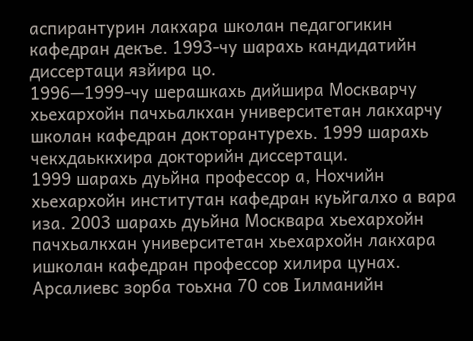аспирантурин лакхара школан педагогикин кафедран декъе. 1993-чу шарахь кандидатийн диссертаци язйира цо.
1996—1999-чу шерашкахь дийшира Москварчу хьехархойн пачхьалкхан университетан лакхарчу школан кафедран докторантурехь. 1999 шарахь чекхдаьккхира докторийн диссертаци.
1999 шарахь дуьйна профессор а, Нохчийн хьехархойн институтан кафедран куьйгалхо а вара иза. 2003 шарахь дуьйна Москвара хьехархойн пачхьалкхан университетан хьехархойн лакхара ишколан кафедран профессор хилира цунах.
Арсалиевс зорба тоьхна 70 сов Ӏилманийн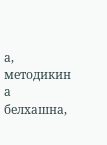а, методикин а белхашна,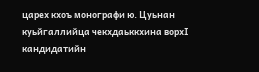царех кхоъ монографи ю. Цуьнан куьйгаллийца чекхдаьккхина ворхӀ кандидатийн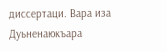диссертаци. Вара иза Дуьненаюкъара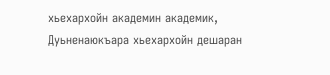хьехархойн академин академик, Дуьненаюкъара хьехархойн дешаран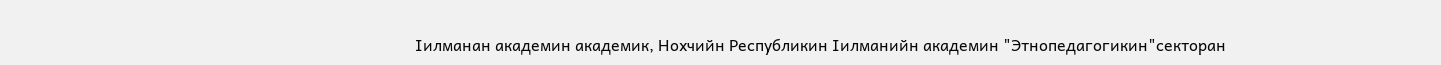Ӏилманан академин академик, Нохчийн Республикин Ӏилманийн академин "Этнопедагогикин"секторан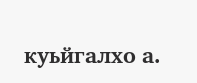куьйгалхо а.